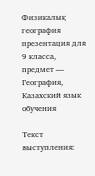Физикалық география презентация для 9 класса, предмет — География, Казахский язык обучения

Текст выступления: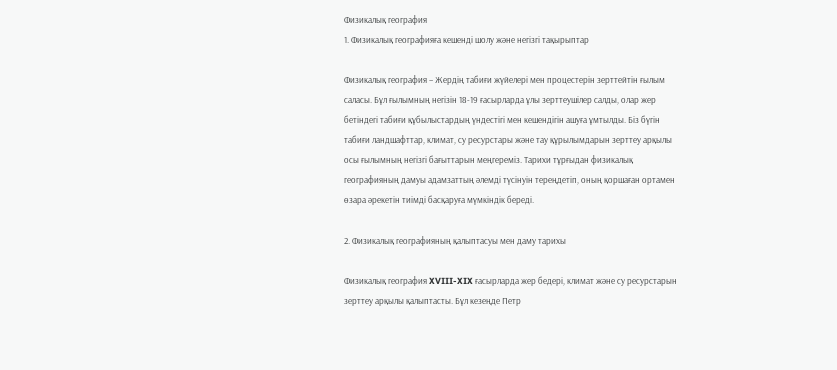Физикалық география
1. Физикалық географияға кешенді шолу және негізгі тақырыптар

Физикалық география – Жердің табиғи жүйелері мен процестерін зерттейтін ғылым саласы. Бұл ғылымның негізін 18-19 ғасырларда ұлы зерттеушілер салды, олар жер бетіндегі табиғи құбылыстардың үндестігі мен кешендігін ашуға ұмтылды. Біз бүгін табиғи ландшафттар, климат, су ресурстары және тау құрылымдарын зерттеу арқылы осы ғылымның негізгі бағыттарын меңгереміз. Тарихи тұрғыдан физикалық географияның дамуы адамзаттың әлемді түсінуін тереңдетіп, оның қоршаған ортамен өзара әрекетін тиімді басқаруға мүмкіндік береді.

2. Физикалық географияның қалыптасуы мен даму тарихы

Физикалық география XVIII-XIX ғасырларда жер бедері, климат және су ресурстарын зерттеу арқылы қалыптасты. Бұл кезеңде Петр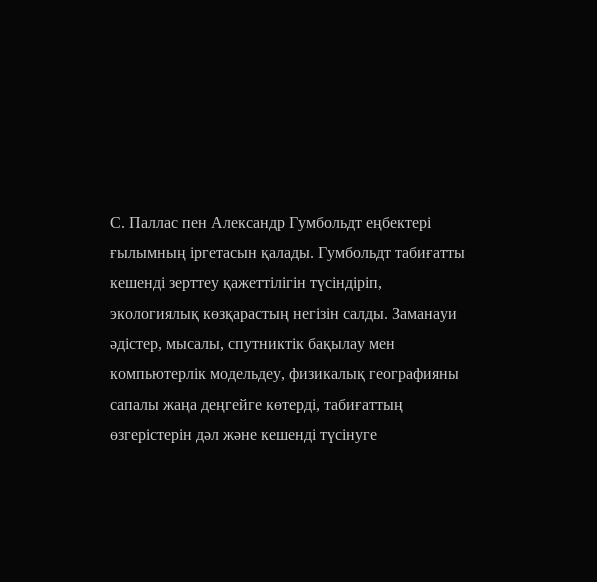С. Паллас пен Александр Гумбольдт еңбектері ғылымның іргетасын қалады. Гумбольдт табиғатты кешенді зерттеу қажеттілігін түсіндіріп, экологиялық көзқарастың негізін салды. Заманауи әдістер, мысалы, спутниктік бақылау мен компьютерлік модельдеу, физикалық географияны сапалы жаңа деңгейге көтерді, табиғаттың өзгерістерін дәл және кешенді түсінуге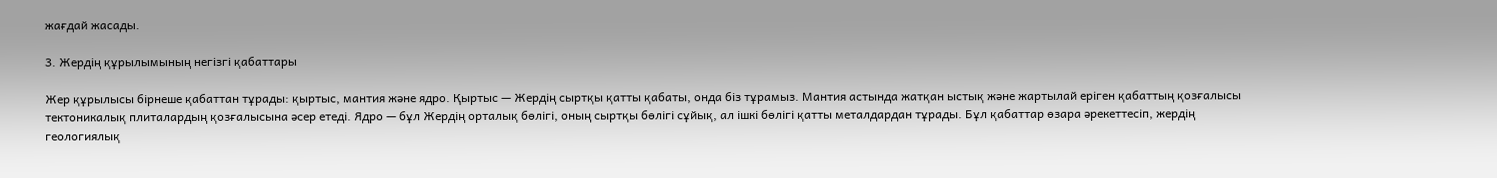жағдай жасады.

3. Жердің құрылымының негізгі қабаттары

Жер құрылысы бірнеше қабаттан тұрады: қыртыс, мантия және ядро. Қыртыс — Жердің сыртқы қатты қабаты, онда біз тұрамыз. Мантия астында жатқан ыстық және жартылай еріген қабаттың қозғалысы тектоникалық плиталардың қозғалысына әсер етеді. Ядро — бұл Жердің орталық бөлігі, оның сыртқы бөлігі сұйық, ал ішкі бөлігі қатты металдардан тұрады. Бұл қабаттар өзара әрекеттесіп, жердің геологиялық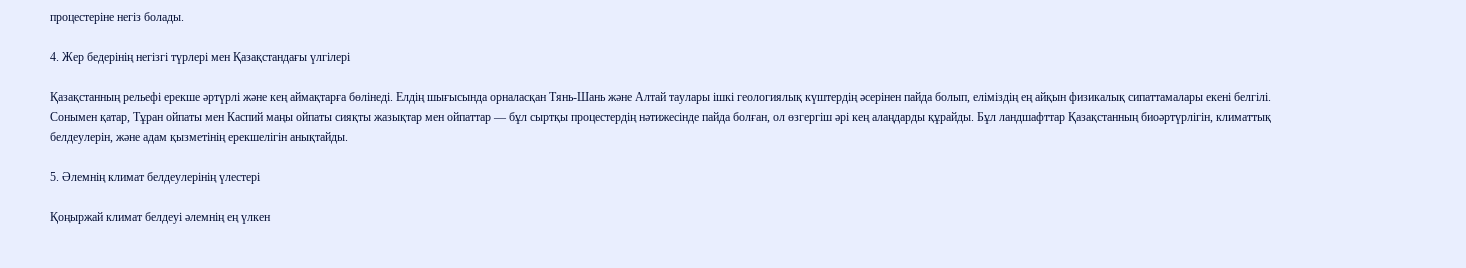процестеріне негіз болады.

4. Жер бедерінің негізгі түрлері мен Қазақстандағы үлгілері

Қазақстанның рельефі ерекше әртүрлі және кең аймақтарға бөлінеді. Елдің шығысында орналасқан Тянь-Шань және Алтай таулары ішкі геологиялық күштердің әсерінен пайда болып, еліміздің ең айқын физикалық сипаттамалары екені белгілі. Сонымен қатар, Тұран ойпаты мен Каспий маңы ойпаты сияқты жазықтар мен ойпаттар — бұл сыртқы процестердің нәтижесінде пайда болған, ол өзгергіш әрі кең алаңдарды құрайды. Бұл ландшафттар Қазақстанның биоәртүрлігін, климаттық белдеулерін, және адам қызметінің ерекшелігін анықтайды.

5. Әлемнің климат белдеулерінің үлестері

Қоңыржай климат белдеуі әлемнің ең үлкен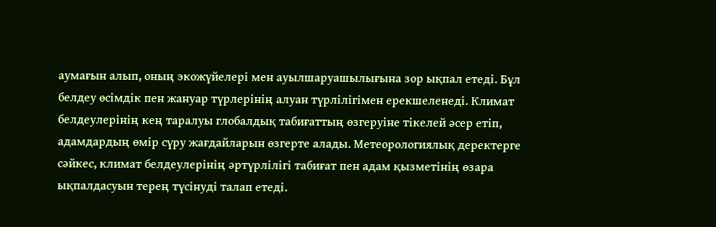аумағын алып, оның экожүйелері мен ауылшаруашылығына зор ықпал етеді. Бұл белдеу өсімдік пен жануар түрлерінің алуан түрлілігімен ерекшеленеді. Климат белдеулерінің кең таралуы глобалдық табиғаттың өзгеруіне тікелей әсер етіп, адамдардың өмір сүру жағдайларын өзгерте алады. Метеорологиялық деректерге сәйкес, климат белдеулерінің әртүрлілігі табиғат пен адам қызметінің өзара ықпалдасуын терең түсінуді талап етеді.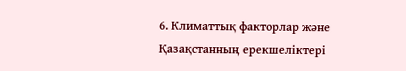6. Климаттық факторлар және Қазақстанның ерекшеліктері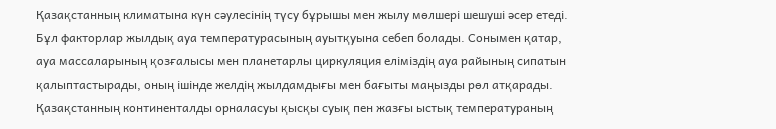Қазақстанның климатына күн сәулесінің түсу бұрышы мен жылу мөлшері шешуші әсер етеді. Бұл факторлар жылдық ауа температурасының ауытқуына себеп болады. Сонымен қатар, ауа массаларының қозғалысы мен планетарлы циркуляция еліміздің ауа райының сипатын қалыптастырады, оның ішінде желдің жылдамдығы мен бағыты маңызды рөл атқарады. Қазақстанның континенталды орналасуы қысқы суық пен жазғы ыстық температураның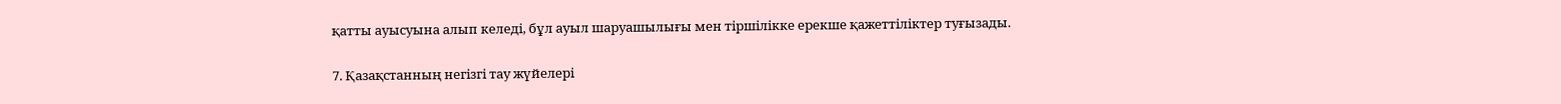қатты ауысуына алып келеді, бұл ауыл шаруашылығы мен тіршілікке ерекше қажеттіліктер туғызады.

7. Қазақстанның негізгі тау жүйелері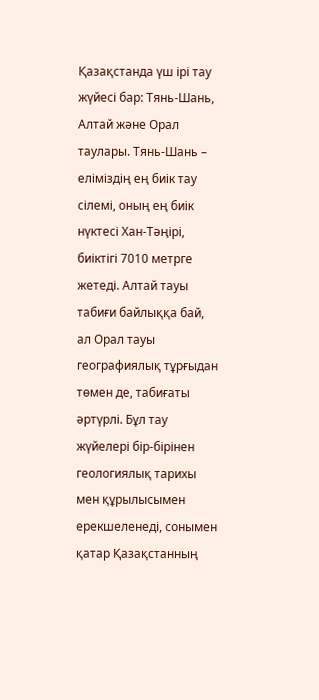Қазақстанда үш ірі тау жүйесі бар: Тянь-Шань, Алтай және Орал таулары. Тянь-Шань – еліміздің ең биік тау сілемі, оның ең биік нүктесі Хан-Тәңірі, биіктігі 7010 метрге жетеді. Алтай тауы табиғи байлыққа бай, ал Орал тауы географиялық тұрғыдан төмен де, табиғаты әртүрлі. Бұл тау жүйелері бір-бірінен геологиялық тарихы мен құрылысымен ерекшеленеді, сонымен қатар Қазақстанның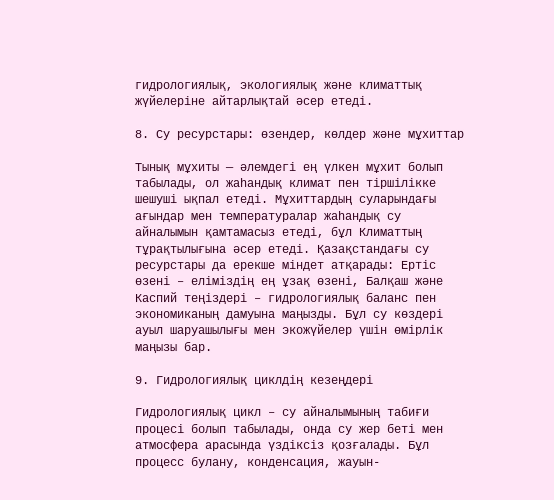гидрологиялық, экологиялық және климаттық жүйелеріне айтарлықтай әсер етеді.

8. Су ресурстары: өзендер, көлдер және мұхиттар

Тынық мұхиты — әлемдегі ең үлкен мұхит болып табылады, ол жаһандық климат пен тіршілікке шешуші ықпал етеді. Мұхиттардың суларындағы ағындар мен температуралар жаһандық су айналымын қамтамасыз етеді, бұл Климаттың тұрақтылығына әсер етеді. Қазақстандағы су ресурстары да ерекше міндет атқарады: Ертіс өзені – еліміздің ең ұзақ өзені, Балқаш және Каспий теңіздері – гидрологиялық баланс пен экономиканың дамуына маңызды. Бұл су көздері ауыл шаруашылығы мен экожүйелер үшін өмірлік маңызы бар.

9. Гидрологиялық циклдің кезеңдері

Гидрологиялық цикл – су айналымының табиғи процесі болып табылады, онда су жер беті мен атмосфера арасында үздіксіз қозғалады. Бұл процесс булану, конденсация, жауын-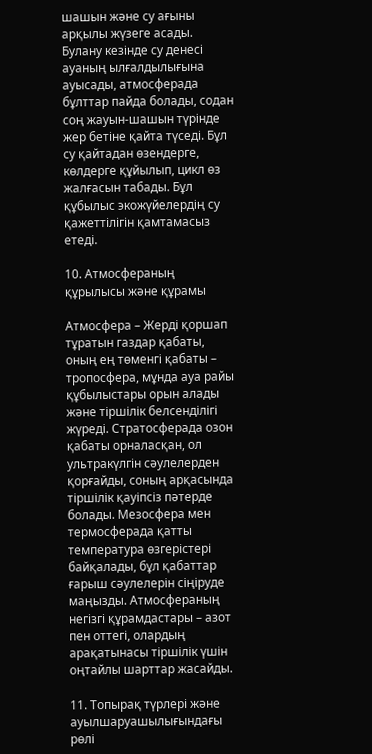шашын және су ағыны арқылы жүзеге асады. Булану кезінде су денесі ауаның ылғалдылығына ауысады, атмосферада бұлттар пайда болады, содан соң жауын-шашын түрінде жер бетіне қайта түседі. Бұл су қайтадан өзендерге, көлдерге құйылып, цикл өз жалғасын табады. Бұл құбылыс экожүйелердің су қажеттілігін қамтамасыз етеді.

10. Атмосфераның құрылысы және құрамы

Атмосфера – Жерді қоршап тұратын газдар қабаты, оның ең төменгі қабаты – тропосфера, мұнда ауа райы құбылыстары орын алады және тіршілік белсенділігі жүреді. Стратосферада озон қабаты орналасқан, ол ультракүлгін сәулелерден қорғайды, соның арқасында тіршілік қауіпсіз пәтерде болады. Мезосфера мен термосферада қатты температура өзгерістері байқалады, бұл қабаттар ғарыш сәулелерін сіңіруде маңызды. Атмосфераның негізгі құрамдастары – азот пен оттегі, олардың арақатынасы тіршілік үшін оңтайлы шарттар жасайды.

11. Топырақ түрлері және ауылшаруашылығындағы рөлі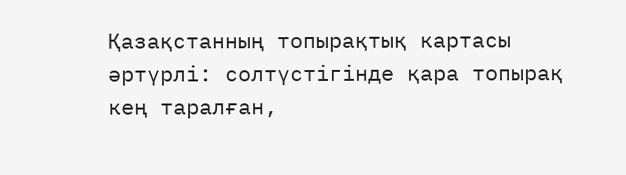Қазақстанның топырақтық картасы әртүрлі: солтүстігінде қара топырақ кең таралған,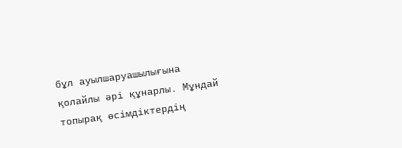бұл ауылшаруашылығына қолайлы әрі құнарлы. Мұндай топырақ өсімдіктердің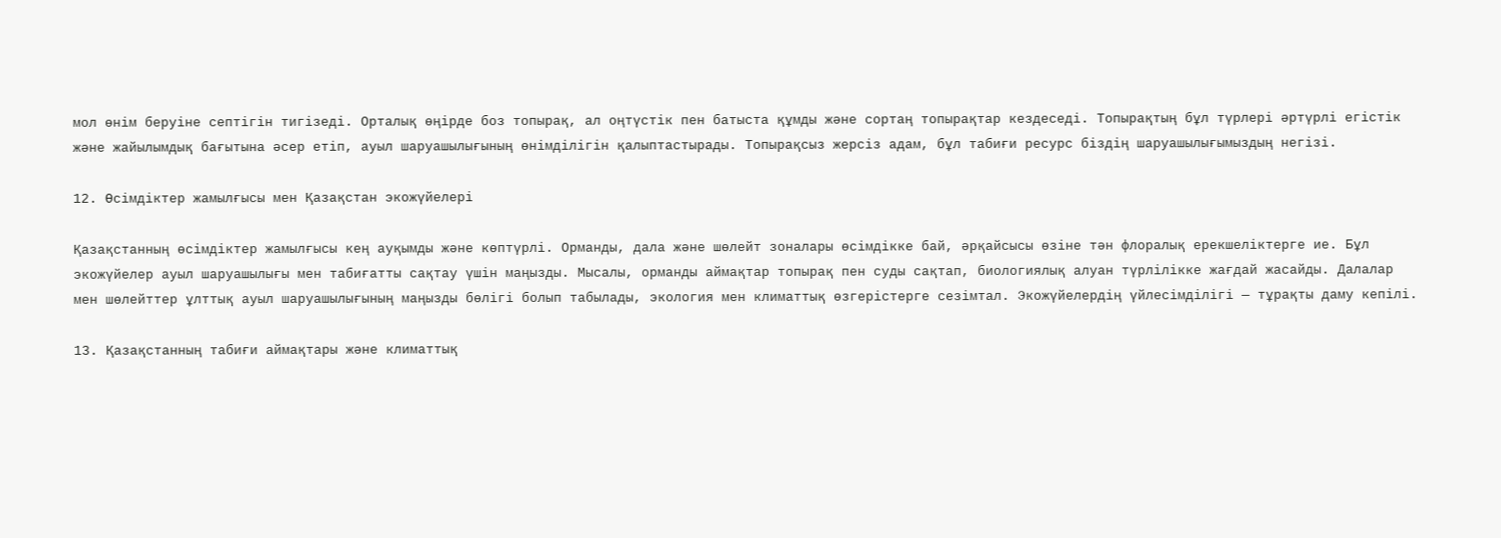мол өнім беруіне септігін тигізеді. Орталық өңірде боз топырақ, ал оңтүстік пен батыста құмды және сортаң топырақтар кездеседі. Топырақтың бұл түрлері әртүрлі егістік және жайылымдық бағытына әсер етіп, ауыл шаруашылығының өнімділігін қалыптастырады. Топырақсыз жерсіз адам, бұл табиғи ресурс біздің шаруашылығымыздың негізі.

12. Өсімдіктер жамылғысы мен Қазақстан экожүйелері

Қазақстанның өсімдіктер жамылғысы кең ауқымды және көптүрлі. Орманды, дала және шөлейт зоналары өсімдікке бай, әрқайсысы өзіне тән флоралық ерекшеліктерге ие. Бұл экожүйелер ауыл шаруашылығы мен табиғатты сақтау үшін маңызды. Мысалы, орманды аймақтар топырақ пен суды сақтап, биологиялық алуан түрлілікке жағдай жасайды. Далалар мен шөлейттер ұлттық ауыл шаруашылығының маңызды бөлігі болып табылады, экология мен климаттық өзгерістерге сезімтал. Экожүйелердің үйлесімділігі — тұрақты даму кепілі.

13. Қазақстанның табиғи аймақтары және климаттық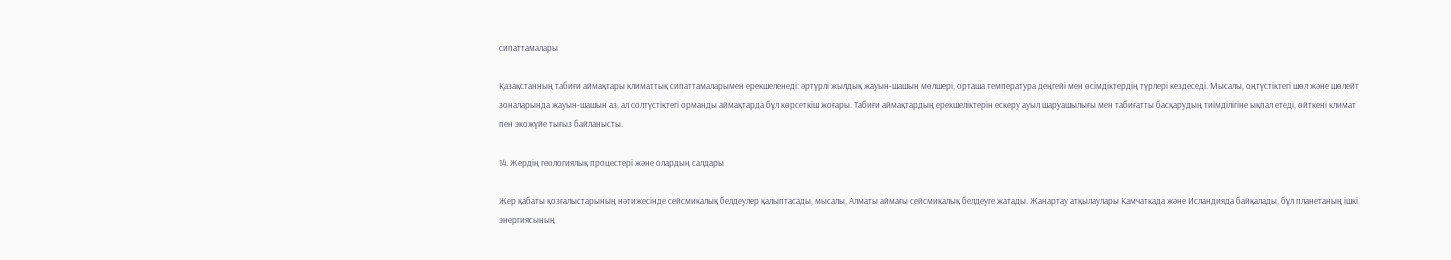сипаттамалары

Қазақстанның табиғи аймақтары климаттық сипаттамаларымен ерекшеленеді: әртүрлі жылдық жауын-шашын мөлшері, орташа температура деңгейі мен өсімдіктердің түрлері кездеседі. Мысалы, оңтүстіктегі шөл және шөлейт зоналарында жауын-шашын аз, ал солтүстіктегі орманды аймақтарда бұл көрсеткіш жоғары. Табиғи аймақтардың ерекшеліктерін ескеру ауыл шаруашылығы мен табиғатты басқарудың тиімділігіне ықпал етеді, өйткені климат пен экожүйе тығыз байланысты.

14. Жердің геологиялық процестері және олардың салдары

Жер қабаты қозғалыстарының нәтижесінде сейсмикалық белдеулер қалыптасады, мысалы, Алматы аймағы сейсмикалық белдеуге жатады. Жанартау атқылаулары Камчаткада және Исландияда байқалады, бұл планетаның ішкі энергиясының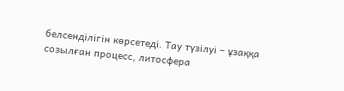белсенділігін көрсетеді. Тау түзілуі – ұзаққа созылған процесс, литосфера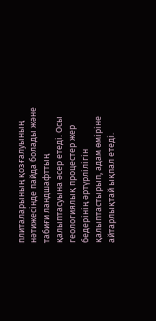плиталарының қозғалуының нәтижесінде пайда болады және табиғи ландшафттың қалыптасуына әсер етеді. Осы геологиялық процестер жер бедерінің әртүрлілігін қалыптастырып, адам өміріне айтарлықтай ықпал етеді.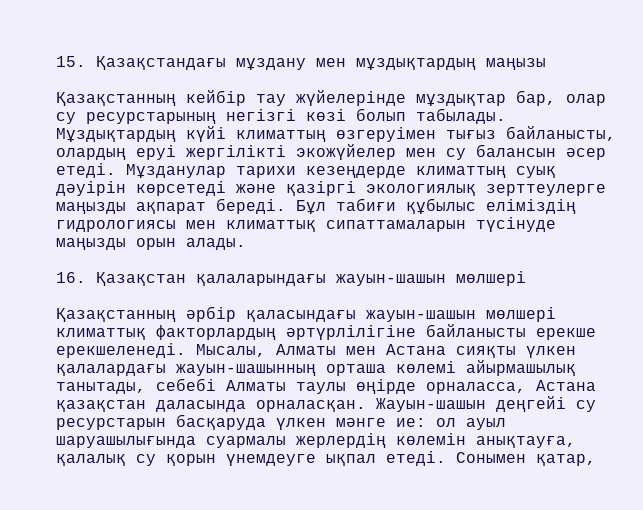15. Қазақстандағы мұздану мен мұздықтардың маңызы

Қазақстанның кейбір тау жүйелерінде мұздықтар бар, олар су ресурстарының негізгі көзі болып табылады. Мұздықтардың күйі климаттың өзгеруімен тығыз байланысты, олардың еруі жергілікті экожүйелер мен су балансын әсер етеді. Мұзданулар тарихи кезеңдерде климаттың суық дәуірін көрсетеді және қазіргі экологиялық зерттеулерге маңызды ақпарат береді. Бұл табиғи құбылыс еліміздің гидрологиясы мен климаттық сипаттамаларын түсінуде маңызды орын алады.

16. Қазақстан қалаларындағы жауын-шашын мөлшері

Қазақстанның әрбір қаласындағы жауын-шашын мөлшері климаттық факторлардың әртүрлілігіне байланысты ерекше ерекшеленеді. Мысалы, Алматы мен Астана сияқты үлкен қалалардағы жауын-шашынның орташа көлемі айырмашылық танытады, себебі Алматы таулы өңірде орналасса, Астана қазақстан даласында орналасқан. Жауын-шашын деңгейі су ресурстарын басқаруда үлкен мәнге ие: ол ауыл шаруашылығында суармалы жерлердің көлемін анықтауға, қалалық су қорын үнемдеуге ықпал етеді. Сонымен қатар,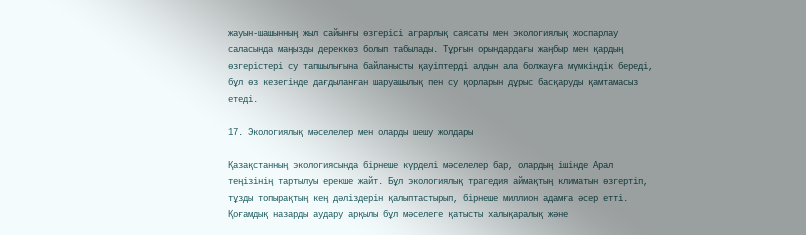жауын-шашынның жыл сайынғы өзгерісі аграрлық саясаты мен экологиялық жоспарлау саласында маңызды дереккөз болып табылады. Тұрғын орындардағы жаңбыр мен қардың өзгерістері су тапшылығына байланысты қауіптерді алдын ала болжауға мүмкіндік береді, бұл өз кезегінде дағдыланған шаруашылық пен су қорларын дұрыс басқаруды қамтамасыз етеді.

17. Экологиялық мәселелер мен оларды шешу жолдары

Қазақстанның экологиясында бірнеше күрделі мәселелер бар, олардың ішінде Арал теңізінің тартылуы ерекше жайт. Бұл экологиялық трагедия аймақтың климатын өзгертіп, тұзды топырақтың кең дәліздерін қалыптастырып, бірнеше миллион адамға әсер етті. Қоғамдық назарды аудару арқылы бұл мәселеге қатысты халықаралық және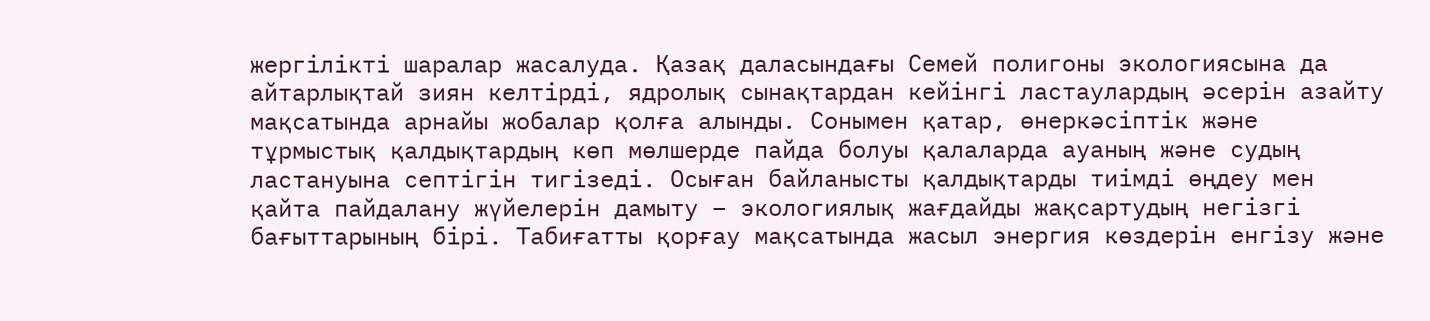жергілікті шаралар жасалуда. Қазақ даласындағы Семей полигоны экологиясына да айтарлықтай зиян келтірді, ядролық сынақтардан кейінгі ластаулардың әсерін азайту мақсатында арнайы жобалар қолға алынды. Сонымен қатар, өнеркәсіптік және тұрмыстық қалдықтардың көп мөлшерде пайда болуы қалаларда ауаның және судың ластануына септігін тигізеді. Осыған байланысты қалдықтарды тиімді өңдеу мен қайта пайдалану жүйелерін дамыту – экологиялық жағдайды жақсартудың негізгі бағыттарының бірі. Табиғатты қорғау мақсатында жасыл энергия көздерін енгізу және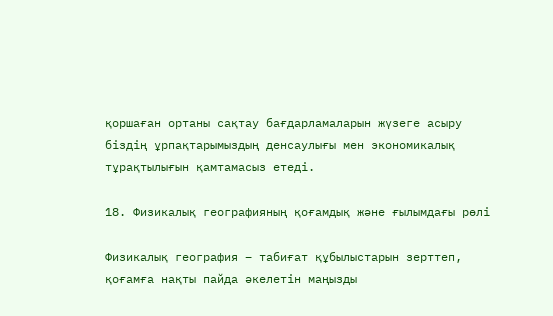қоршаған ортаны сақтау бағдарламаларын жүзеге асыру біздің ұрпақтарымыздың денсаулығы мен экономикалық тұрақтылығын қамтамасыз етеді.

18. Физикалық географияның қоғамдық және ғылымдағы рөлі

Физикалық география – табиғат құбылыстарын зерттеп, қоғамға нақты пайда әкелетін маңызды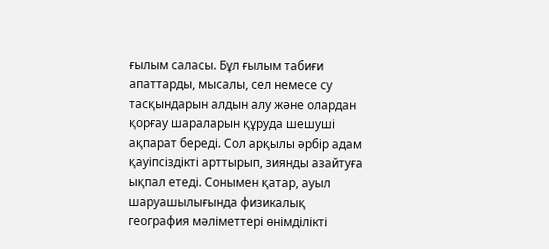ғылым саласы. Бұл ғылым табиғи апаттарды, мысалы, сел немесе су тасқындарын алдын алу және олардан қорғау шараларын құруда шешуші ақпарат береді. Сол арқылы әрбір адам қауіпсіздікті арттырып, зиянды азайтуға ықпал етеді. Сонымен қатар, ауыл шаруашылығында физикалық география мәліметтері өнімділікті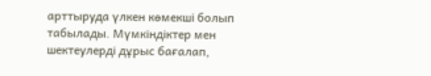арттыруда үлкен көмекші болып табылады. Мүмкіндіктер мен шектеулерді дұрыс бағалап,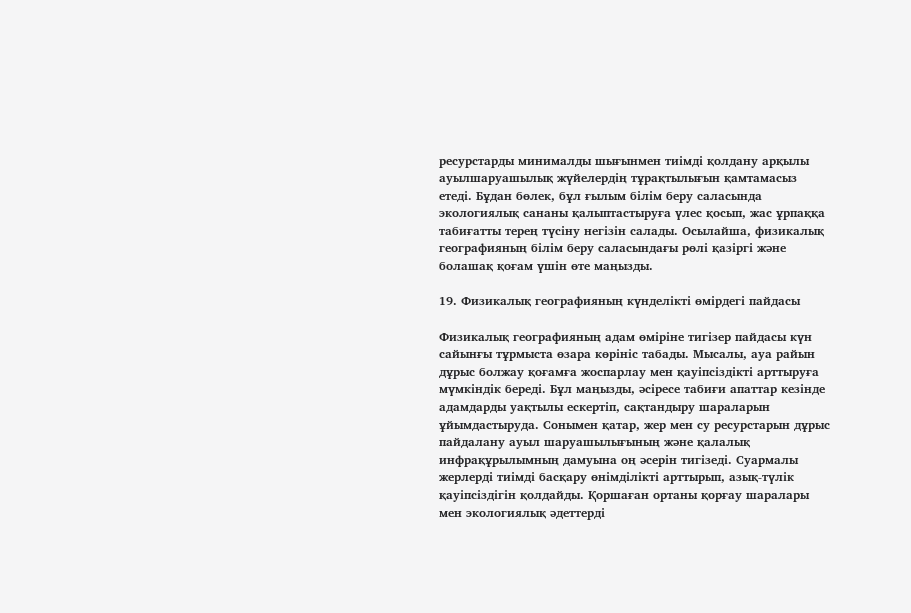ресурстарды минималды шығынмен тиімді қолдану арқылы ауылшаруашылық жүйелердің тұрақтылығын қамтамасыз етеді. Бұдан бөлек, бұл ғылым білім беру саласында экологиялық сананы қалыптастыруға үлес қосып, жас ұрпаққа табиғатты терең түсіну негізін салады. Осылайша, физикалық географияның білім беру саласындағы рөлі қазіргі және болашақ қоғам үшін өте маңызды.

19. Физикалық географияның күнделікті өмірдегі пайдасы

Физикалық географияның адам өміріне тигізер пайдасы күн сайынғы тұрмыста өзара көрініс табады. Мысалы, ауа райын дұрыс болжау қоғамға жоспарлау мен қауіпсіздікті арттыруға мүмкіндік береді. Бұл маңызды, әсіресе табиғи апаттар кезінде адамдарды уақтылы ескертіп, сақтандыру шараларын ұйымдастыруда. Сонымен қатар, жер мен су ресурстарын дұрыс пайдалану ауыл шаруашылығының және қалалық инфрақұрылымның дамуына оң әсерін тигізеді. Суармалы жерлерді тиімді басқару өнімділікті арттырып, азық-түлік қауіпсіздігін қолдайды. Қоршаған ортаны қорғау шаралары мен экологиялық әдеттерді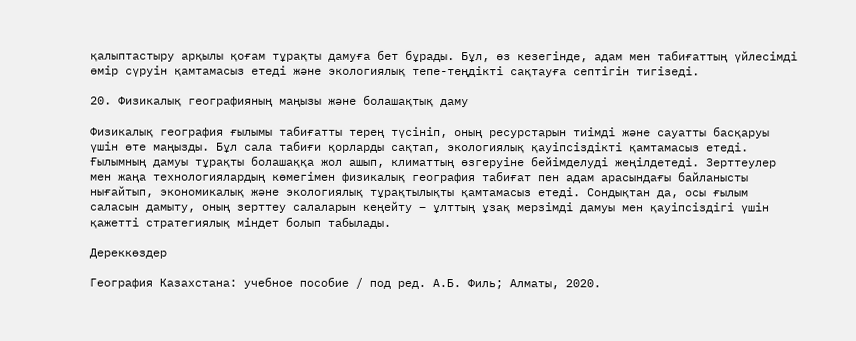қалыптастыру арқылы қоғам тұрақты дамуға бет бұрады. Бұл, өз кезегінде, адам мен табиғаттың үйлесімді өмір сүруін қамтамасыз етеді және экологиялық тепе-теңдікті сақтауға септігін тигізеді.

20. Физикалық географияның маңызы және болашақтық даму

Физикалық география ғылымы табиғатты терең түсініп, оның ресурстарын тиімді және сауатты басқаруы үшін өте маңызды. Бұл сала табиғи қорларды сақтап, экологиялық қауіпсіздікті қамтамасыз етеді. Ғылымның дамуы тұрақты болашаққа жол ашып, климаттың өзгеруіне бейімделуді жеңілдетеді. Зерттеулер мен жаңа технологиялардың көмегімен физикалық география табиғат пен адам арасындағы байланысты нығайтып, экономикалық және экологиялық тұрақтылықты қамтамасыз етеді. Сондықтан да, осы ғылым саласын дамыту, оның зерттеу салаларын кеңейту – ұлттың ұзақ мерзімді дамуы мен қауіпсіздігі үшін қажетті стратегиялық міндет болып табылады.

Дереккөздер

География Казахстана: учебное пособие / под ред. А.Б. Филь; Алматы, 2020.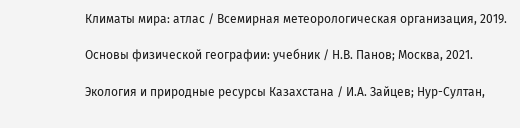Климаты мира: атлас / Всемирная метеорологическая организация, 2019.

Основы физической географии: учебник / Н.В. Панов; Москва, 2021.

Экология и природные ресурсы Казахстана / И.А. Зайцев; Нур-Султан,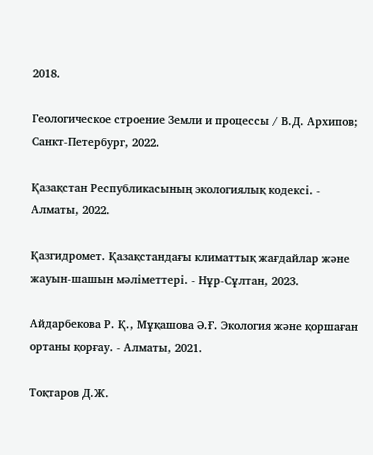2018.

Геологическое строение Земли и процессы / В.Д. Архипов; Санкт-Петербург, 2022.

Қазақстан Республикасының экологиялық кодексі. - Алматы, 2022.

Қазгидромет. Қазақстандағы климаттық жағдайлар және жауын-шашын мәліметтері. - Нұр-Сұлтан, 2023.

Айдарбекова Р. Қ., Мұқашова Ә.Ғ. Экология және қоршаған ортаны қорғау. - Алматы, 2021.

Тоқтаров Д.Ж.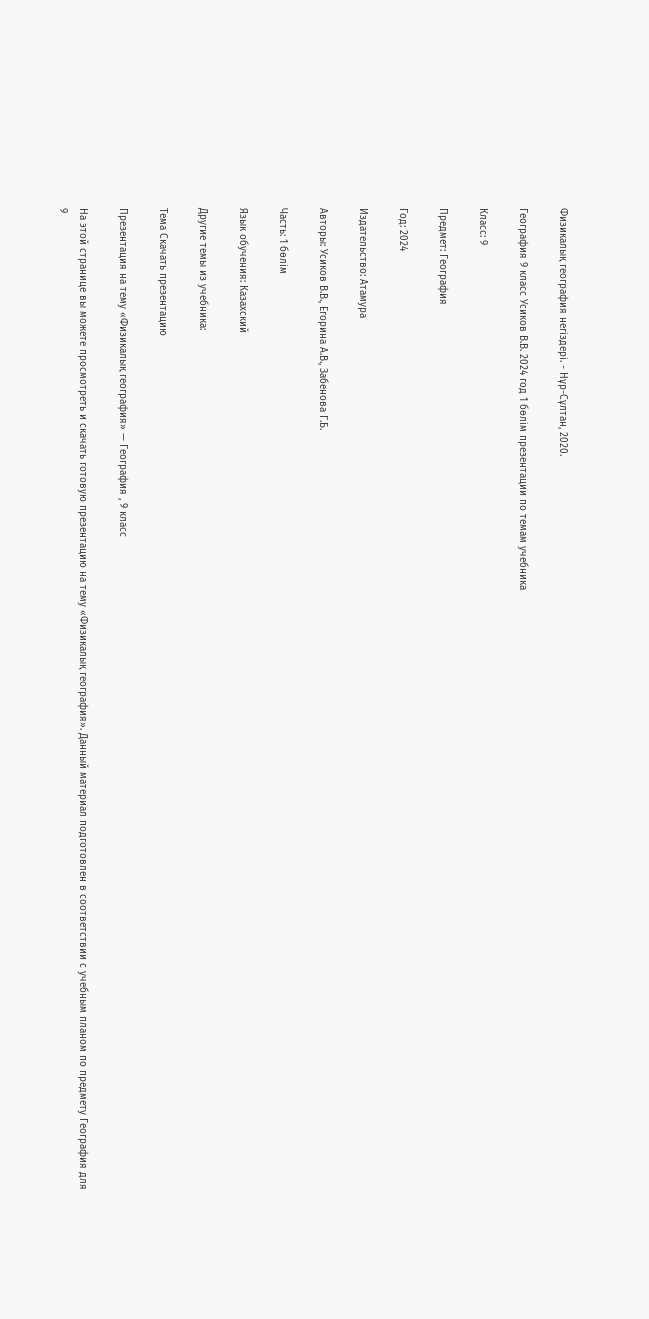Физикалық география негіздері. - Нұр-Сұлтан, 2020.

География 9 класс Усиков В.В. 2024 год 1 бөлім презентации по темам учебника

Класс: 9

Предмет: География

Год: 2024

Издательство: Атамура

Авторы: Усиков В.В., Егорина А.В., Забенова Г.Б.

Часть: 1 бөлім

Язык обучения: Казахский

Другие темы из учебника:

Тема Скачать презентацию

Презентация на тему «Физикалық география» — География , 9 класс

На этой странице вы можете просмотреть и скачать готовую презентацию на тему «Физикалық география». Данный материал подготовлен в соответствии с учебным планом по предмету География для 9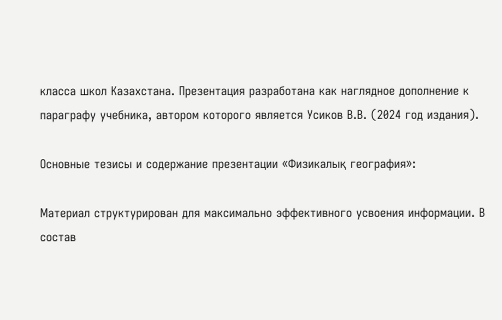класса школ Казахстана. Презентация разработана как наглядное дополнение к параграфу учебника, автором которого является Усиков В.В. (2024 год издания).

Основные тезисы и содержание презентации «Физикалық география»:

Материал структурирован для максимально эффективного усвоения информации. В состав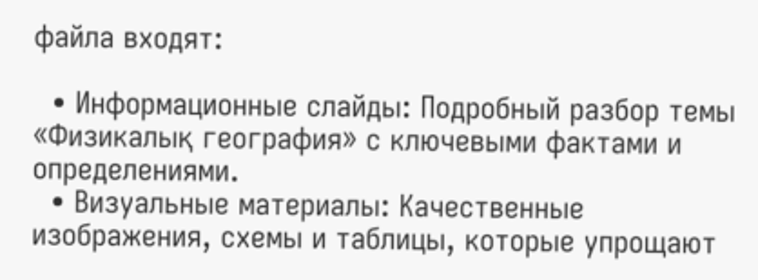файла входят:

  • Информационные слайды: Подробный разбор темы «Физикалық география» с ключевыми фактами и определениями.
  • Визуальные материалы: Качественные изображения, схемы и таблицы, которые упрощают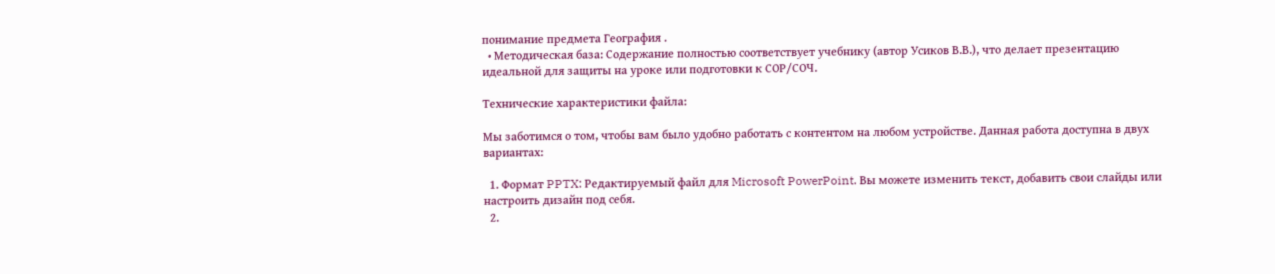понимание предмета География .
  • Методическая база: Содержание полностью соответствует учебнику (автор Усиков В.В.), что делает презентацию идеальной для защиты на уроке или подготовки к СОР/СОЧ.

Технические характеристики файла:

Мы заботимся о том, чтобы вам было удобно работать с контентом на любом устройстве. Данная работа доступна в двух вариантах:

  1. Формат PPTX: Редактируемый файл для Microsoft PowerPoint. Вы можете изменить текст, добавить свои слайды или настроить дизайн под себя.
  2.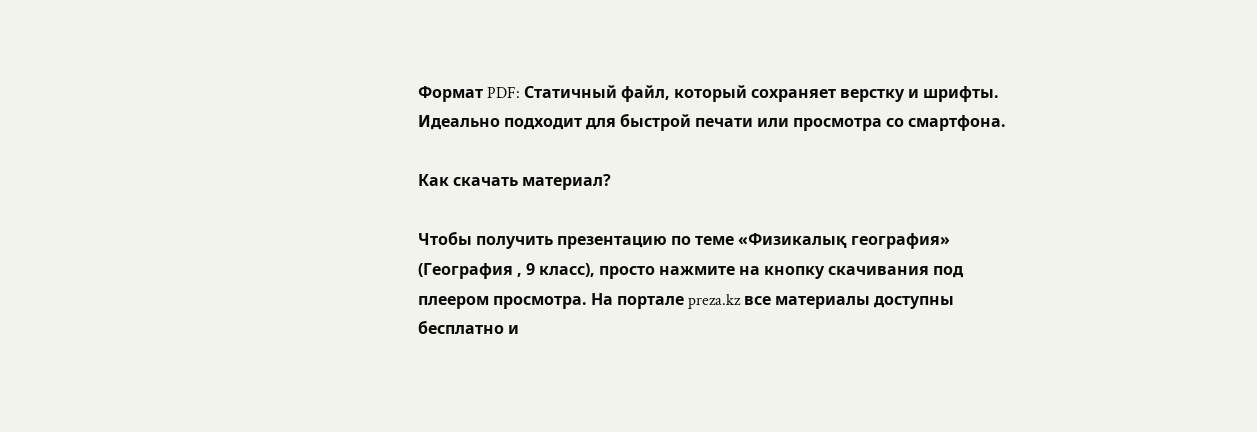Формат PDF: Статичный файл, который сохраняет верстку и шрифты. Идеально подходит для быстрой печати или просмотра со смартфона.

Как скачать материал?

Чтобы получить презентацию по теме «Физикалық география» (География , 9 класс), просто нажмите на кнопку скачивания под плеером просмотра. На портале preza.kz все материалы доступны бесплатно и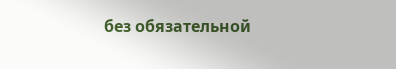без обязательной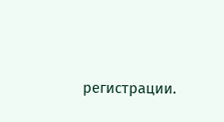регистрации.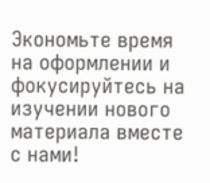Экономьте время на оформлении и фокусируйтесь на изучении нового материала вместе с нами!